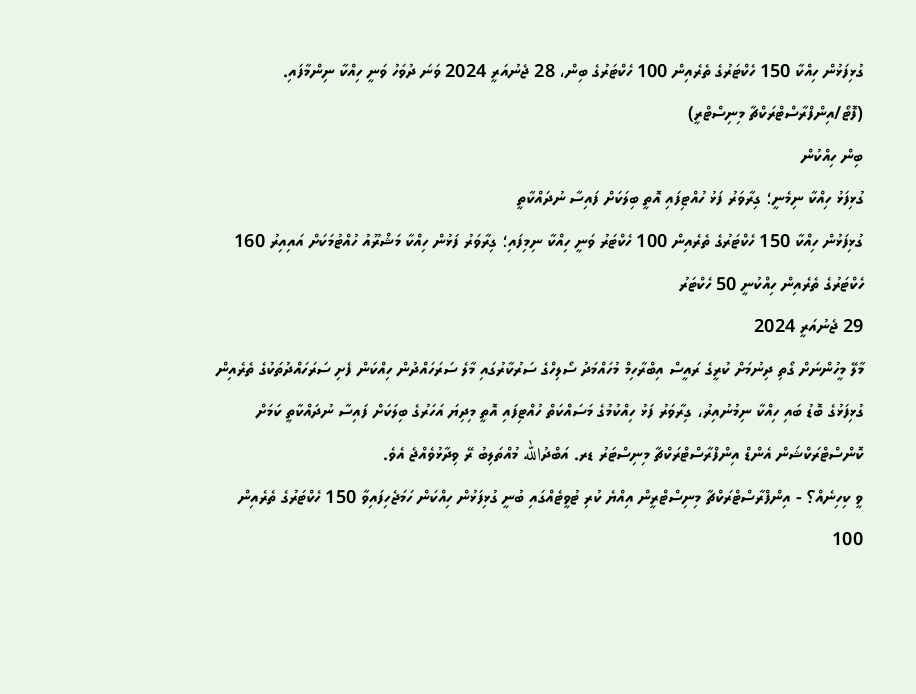ގުޅިފަޅުން ހިއްކާ 150 ހެކްޓަރުގެ ތެރެއިން 100 ހެކްޓަރުގެ ބިން، 28 ޖެނުއަރީ 2024 ވަނަ ދުވަހު ވަނީ ހިއްކާ ނިންމާފައި. (ފޮޓޯ/އިންފްރާސްޓްރަކްޗާ މިނިސްޓްރީ)
ބިން ހިއްކުން
ގުޅިފަޅު ހިއްކާ ނިމެނީ؛ ގިރާވަރު ފަޅު ހުއްޓިފައި އޮތީ ބިލަކަށް ފައިސާ ނުދައްކާތީ
ގުޅިފަޅުން ހިއްކާ 150 ހެކްޓަރުގެ ތެރެއިން 100 ހެކްޓަރު ވަނީ ހިއްކާ ނިމިފައި؛ ގިރާވަރު ފަޅުން ހިއްކާ މަޝްރޫއު ހުއްޓުމަކަށް އައިއިރު 160 ހެކްޓަރުގެ ތެރެއިން ހިއްކުނީ 50 ހެކްޓަރު
29 ޖެނުއަރީ 2024
މާލޭ މީހުންނަށް ގޯތި ދިނުމަށް ކުރީގެ ރައީސް އިބްރާހިމް މުހައްމަދު ސޯލިހްގެ ސަރުކާރުގައި މާލެ ސަރަހައްދުން ހިއްކަން ފެށި ސަރަހައްދުތަކުގެ ތެރެއިން ގުޅިފަޅުގެ ބޮޑު ބައި ހިއްކާ ނިމުނުއިރު، ގިރާވަރު ފަޅު ހިއްކުމުގެ މަސައްކަތް ހުއްޓިފައި އޮތީ މިދިޔަ އަހަރުގެ ބިލަކަށް ފައިސާ ނުދައްކާތީ ކަމަށް ކޮންސްޓްރަކްޝަން އެންޑް އިންފްރާސްޓްރަކްޗާ މިނިސްޓަރު ޑރ. އަބްދުالله މުއްތަލިބު ރޭ ވިދާޅުވެއްޖެ އެވެ.
ވީ ކިހިނެއް؟ - އިންފްރާސްޓްރަކްޗާ މިނިސްޓްރީން އިއްޔެ ކުރި ޓުވީޓެއްގައި ބުނީ ގުޅިފަޅުން ހިއްކަން ހަމަޖެހިފައިވާ 150 ހެކްޓަރުގެ ތެރެއިން 100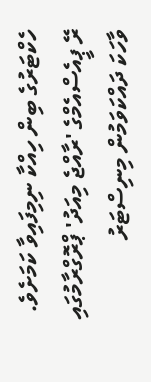ހެކްޓަރުގެ ބިން ހިއްކާ ނިމިފައިވާ ކަމަށެވެ.
ރޭ ޕީއެސްއެމްގެ 'ރާއްޖެ މިއަދު' ޕްރޮގްރާމުގައި ވާހަކަ ދައްކަވަމުން މިނިސްޓަރު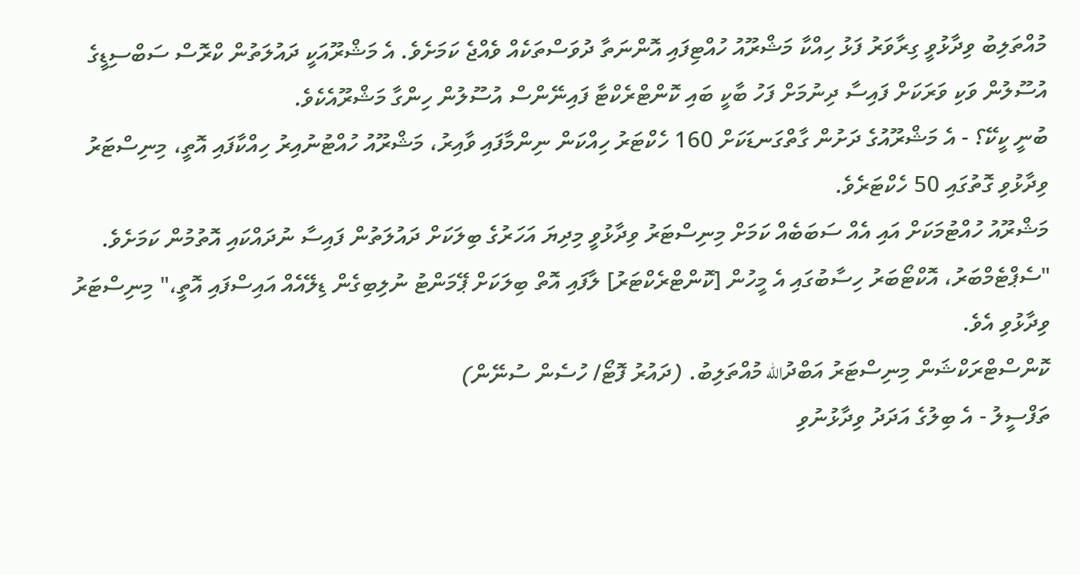މުއްތަލިބު ވިދާޅުވީ ގިރާވަރު ފަޅު ހިއްކާ މަޝްރޫއު ހުއްޓިފައި އޮންނަތާ ދުވަސްތަކެއް ވެއްޖެ ކަމަށެވެ. އެ މަޝްރޫއަކީ ދައުލަތުން ކްރޮސް ސަބްސިޑީގެ އުސޫލުން ވަކި ވަރަކަށް ފައިސާ ދިނުމަށް ފަހު ބާކީ ބައި ކޮންޓްރެކްޓާ ފައިނޭންސް އުސޫލުން ހިންގާ މަޝްރޫއެކެވެ.
ބުނީ ކީކޭ؟ - އެ މަޝްރޫއުގެ ދަށުން ގާތްގަނޑަކަށް 160 ހެކްޓަރު ހިއްކަން ނިންމާފައި ވާއިރު، މަޝްރޫއު ހުއްޓުނުއިރު ހިއްކާފައި އޮތީ، މިނިސްޓަރު ވިދާޅުވި ގޮތުގައި 50 ހެކްޓަރެވެ.
މަޝްރޫއު ހުއްޓުމަކަށް އައި އެއް ސަބަބެއް ކަމަށް މިނިސްޓަރު ވިދާޅުވީ މިދިޔަ އަހަރުގެ ބިލަކަށް ދައުލަތުން ފައިސާ ނުދައްކައި އޮތުމުން ކަމަށެވެ.
"ސެޕްޓެމްބަރު، އޮކްޓޯބަރު ހިސާބުގައި އެ މީހުން [ކޮންޓްރެކްޓަރު] ލާފައި އޮތް ބިލަކަށް ޕޭމަންޓު ނުލިބިގެން ޑިލޭއެއް އައިސްފައި އޮތީ،" މިނިސްޓަރު ވިދާޅުވި އެވެ.
ކޮންސްޓްރަކްޝަން މިނިސްޓަރު އަބްދުالله މުއްތަލިބު. (ދައުރު ފޮޓޯ/ ހުސެން ސުނޭން)
ތަފްސީލު - އެ ބިލުގެ އަދަދު ވިދާޅުނުވި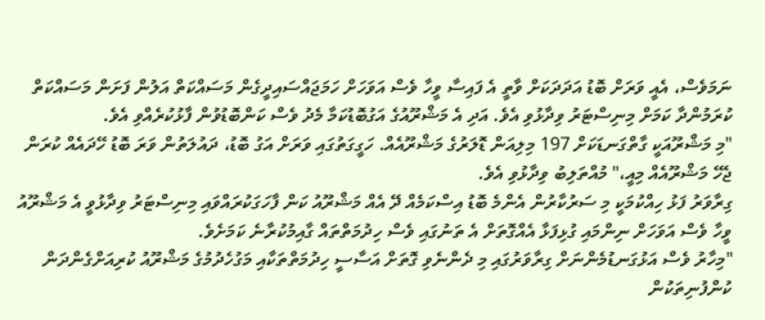ނަމަވެސް، އެއީ ވަރަށް ބޮޑު އަދަދަކަށް ވާތީ އެ ފައިސާ ވީހާ ވެސް އަވަހަށް ހަމަޖައްސައިދީގެން މަސައްކަތް އަލުން ފަށަން މަސައްކަތް ކުރަމުންދާ ކަމަށް މިނިސްޓަރު ވިދާޅުވި އެވެ. އަދި އެ މަޝްރޫއުގެ އަގުބޮޑުކަމާ މެދު ވެސް ކަންބޮޑުވުން ފާޅުކުރެއްވި އެވެ.
"މި މަޝްރޫއަކީ ގާތްގަނޑަކަށް 197 މިލިއަން ޑޮލަރުގެ މަޝްރޫއެއް. ހަގީގަތުގައި ވަރަށް އަގު ބޮޑު، ދައުލަތުން ވަރަ ބޮޑު ހޭދައެއް ކުރަން ޖެހޭ މަޝްރޫއެއް މިއީ،" މުއްތަލިބު ވިދާޅުވި އެވެ.
ގިރާވަރު ފަޅު ހިއްކުމަކީ މި ސަރުކާރުން އެންމެ ބޮޑު އިސްކަމެއް ދޭ އެއް މަޝްރޫއު ކަން ފާހަގަކުރައްވައި މިނިސްޓަރު ވިދާޅުވީ އެ މަޝްރޫއު ވީހާ ވެސް އަވަހަށް ނިންމައި ގުޅިފަޅާ އެއްގޮތަށް އެ ތަނުގައި ވެސް ހިދުމަތްތައް ގާއިމުކުރާނެ ކަމަށެވެ.
"މިހާރު ވެސް އަޅުގަނޑުމެންނަށް ގިރާވަރުގައި މި ދެންނެވި ގޮތަށް އަސާސީ ހިދުމަތްތަކާއި މަގުހެދުމުގެ މަޝްރޫއު ކުރިއަށްގެންދަން ކުންފުނިތަކުން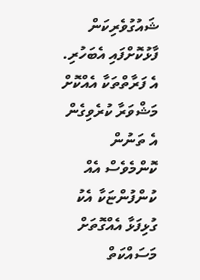ޝައުގުވެރިކަން ފާޅުކޮށްފައި އެބަހުރި. އެ ފަރާތްތަކާ އެއްކޮށް މަޝްވަރާ ކުރެވިގެން އެ ތަނުން ކޮންމެވެސް އެއް ކުންފުންޏަކާ އެކު ގުޅިފަޅާ އެއްގޮތަށް މަސައްކަތް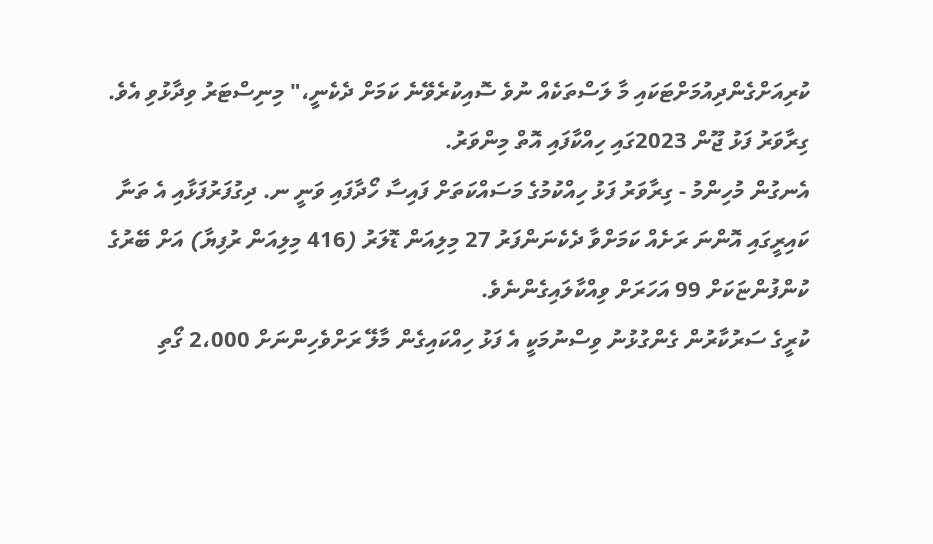ކުރިއަށްގެންދިއުމަށްޓަކައި މާ ލަސްތަކެއް ނުވެ ސޮއިކުރެވޭނެ ކަމަށް ދެކެނީ،" މިނިސްޓަރު ވިދާޅުވި އެވެ.
ގިރާވަރު ފަޅު ޖޫން 2023ގައި ހިއްކާފައި އޮތް މިންވަރު.
އެނގުން މުހިންމު - ގިރާވަރު ފަޅު ހިއްކުމުގެ މަސައްކަތަށް ފައިސާ ހޯދާފައި ވަނީ ނ. ދިގުފަރުފަޅާއި އެ ތަނާ ކައިރީގައި އޮންނަ ރަށެއް ކަމަށްވާ ދެކެނަންފަރު 27 މިލިއަން ޑޮލަރު (416 މިލިއަން ރުފިޔާ) އަށް ބޭރުގެ ކުންފުންޏަކަށް 99 އަހަރަށް ވިއްކާލައިގެންނެވެ.
ކުރީގެ ސަރުކާރުން ގެންގުޅުނު ވިސްނުމަކީ އެ ފަޅު ހިއްކައިގެން މާލޭ ރަށްވެހިންނަށް 2،000 ގޯތި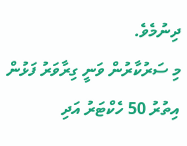ދިނުމެވެ.
މި ސަރުކާރުން ވަނީ ގިރާވަރު ފަޅުން އިތުރު 50 ހެކްޓަރު އަދި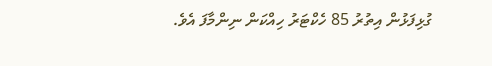ގުޅިފަޅުން އިތުރު 85 ހެކްޓަރު ހިއްކަން ނިންމާފަ އެވެ.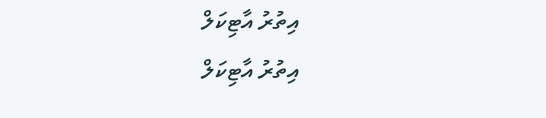އިތުރު އާޓިކަލް
އިތުރު އާޓިކަލް